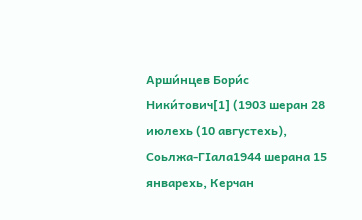Арши́нцев Бори́с Ники́тович[1] (1903 шеран 28 июлехь (10 августехь), Соьлжа-ГӀала1944 шерана 15 январехь, Керчан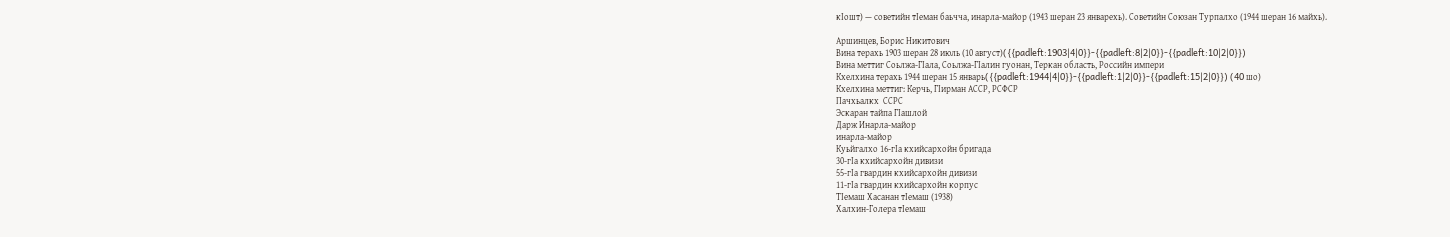кӀошт) — советийн тӀеман баьчча, инарла-майор (1943 шеран 23 январехь). Советийн Союзан Турпалхо (1944 шеран 16 майхь).

Аршинцев, Борис Никитович
Вина терахь 1903 шеран 28 июль (10 август)({{padleft:1903|4|0}}-{{padleft:8|2|0}}-{{padleft:10|2|0}})
Вина меттиг Соьлжа-ГӀала, Соьлжа-ГӀалин гуонан, Теркан область, Российн импери
Кхелхина терахь 1944 шеран 15 январь({{padleft:1944|4|0}}-{{padleft:1|2|0}}-{{padleft:15|2|0}}) (40 шо)
Кхелхина меттиг: Керчь, ГӀирман АССР, РСФСР
Пачхьалкх  ССРС
Эскаран тайпа ГӀашлой
Дарж Инарла-майор
инарла-майор
Куьйгалхо 16-гӀа кхийсархойн бригада
30-гӀа кхийсархойн дивизи
55-гӀа гвардин кхийсархойн дивизи
11-гӀа гвардин кхийсархойн корпус
ТӀемаш Хасанан тӀемаш (1938)
Халхин-Голера тӀемаш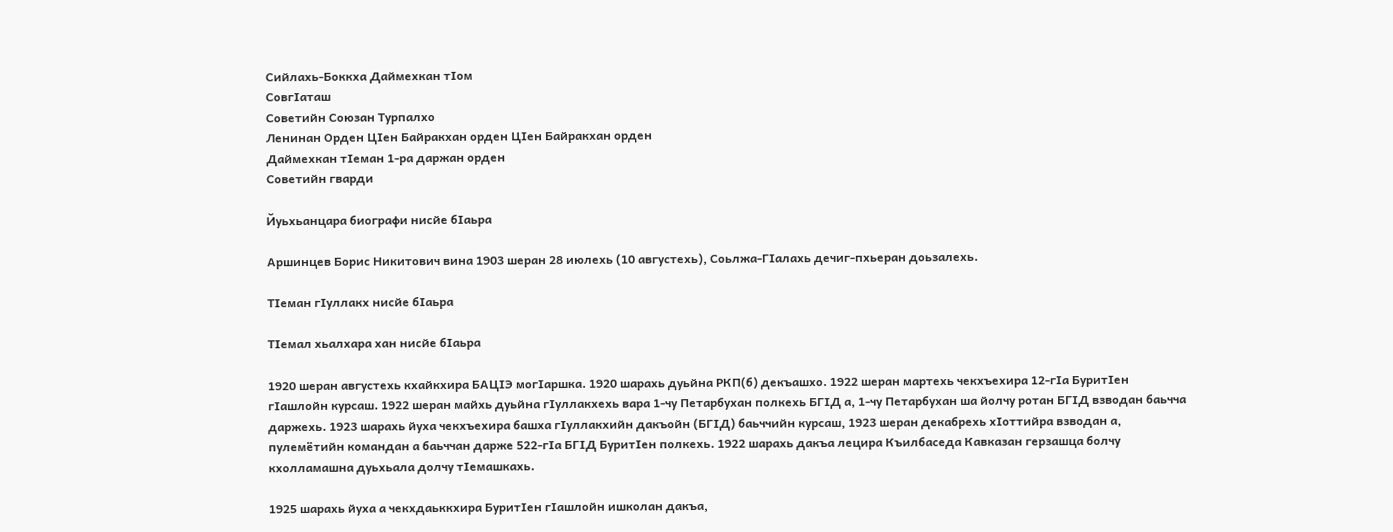Сийлахь-Боккха Даймехкан тӀом
СовгӀаташ
Советийн Союзан Турпалхо
Ленинан Орден ЦӀен Байракхан орден ЦӀен Байракхан орден
Даймехкан тӀеман 1-ра даржан орден
Советийн гварди

Йуьхьанцара биографи нисйе бӀаьра

Аршинцев Борис Никитович вина 1903 шеран 28 июлехь (10 августехь), Соьлжа-ГӀалахь дечиг-пхьеран доьзалехь.

ТӀеман гӀуллакх нисйе бӀаьра

ТӀемал хьалхара хан нисйе бӀаьра

1920 шеран августехь кхайкхира БАЦӀЭ могӀаршка. 1920 шарахь дуьйна РКП(б) декъашхо. 1922 шеран мартехь чекхъехира 12-гӀа БуритӀен гӀашлойн курсаш. 1922 шеран майхь дуьйна гӀуллакхехь вара 1-чу Петарбухан полкехь БГӀД а, 1-чу Петарбухан ша йолчу ротан БГӀД взводан баьчча даржехь. 1923 шарахь йуха чекхъехира башха гӀуллакхийн дакъойн (БГӀД) баьччийн курсаш, 1923 шеран декабрехь хӀоттийра взводан а, пулемётийн командан а баьччан дарже 522-гӀа БГӀД БуритӀен полкехь. 1922 шарахь дакъа лецира Къилбаседа Кавказан герзашца болчу кхолламашна дуьхьала долчу тӀемашкахь.

1925 шарахь йуха а чекхдаьккхира БуритӀен гӀашлойн ишколан дакъа,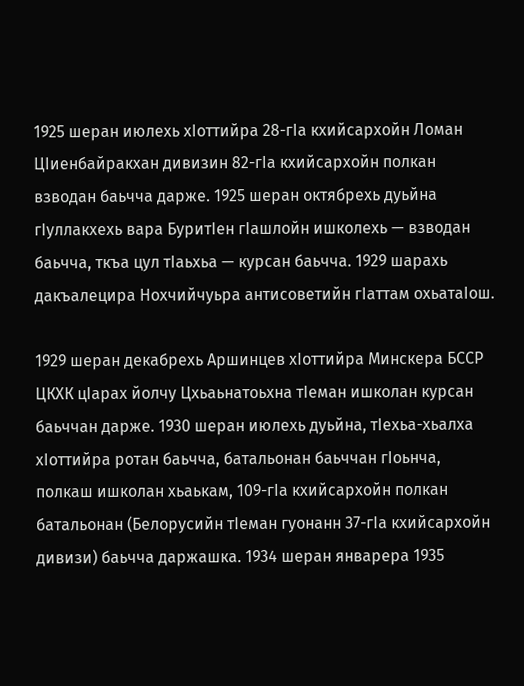1925 шеран июлехь хӀоттийра 28-гӀа кхийсархойн Ломан ЦӀиенбайракхан дивизин 82-гӀа кхийсархойн полкан взводан баьчча дарже. 1925 шеран октябрехь дуьйна гӀуллакхехь вара БуритӀен гӀашлойн ишколехь — взводан баьчча, ткъа цул тӀаьхьа — курсан баьчча. 1929 шарахь дакъалецира Нохчийчуьра антисоветийн гӀаттам охьатаӀош.

1929 шеран декабрехь Аршинцев хӀоттийра Минскера БССР ЦКХК цӀарах йолчу Цхьаьнатоьхна тӀеман ишколан курсан баьччан дарже. 1930 шеран июлехь дуьйна, тӀехьа-хьалха хӀоттийра ротан баьчча, батальонан баьччан гӀоьнча, полкаш ишколан хьаькам, 109-гӀа кхийсархойн полкан батальонан (Белорусийн тӀеман гуонанн 37-гӀа кхийсархойн дивизи) баьчча даржашка. 1934 шеран январера 1935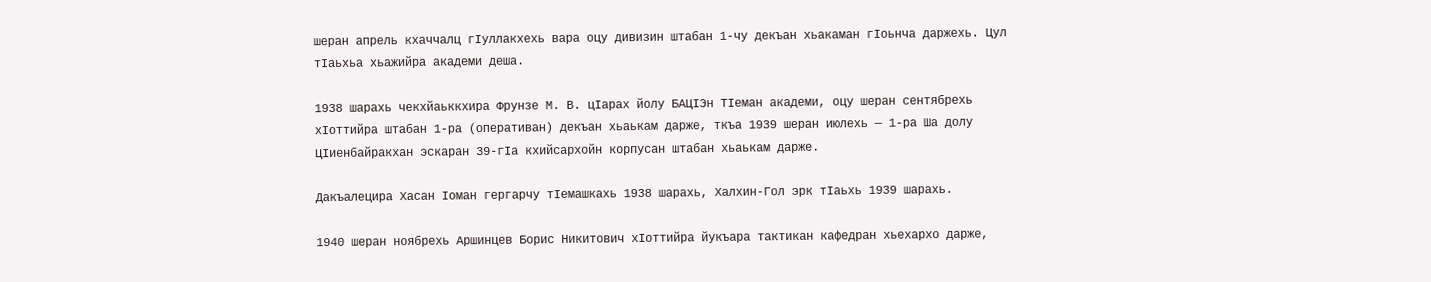шеран апрель кхаччалц гӀуллакхехь вара оцу дивизин штабан 1-чу декъан хьакаман гӀоьнча даржехь. Цул тӀаьхьа хьажийра академи деша.

1938 шарахь чекхйаьккхира Фрунзе М. В. цӀарах йолу БАЦӀЭн ТӀеман академи, оцу шеран сентябрехь хӀоттийра штабан 1-ра (оперативан) декъан хьаькам дарже, ткъа 1939 шеран июлехь — 1-ра Ша долу ЦӀиенбайракхан эскаран 39-гӀа кхийсархойн корпусан штабан хьаькам дарже.

Дакъалецира Хасан Ӏоман гергарчу тӀемашкахь 1938 шарахь, Халхин-Гол эрк тӀаьхь 1939 шарахь.

1940 шеран ноябрехь Аршинцев Борис Никитович хӀоттийра йукъара тактикан кафедран хьехархо дарже,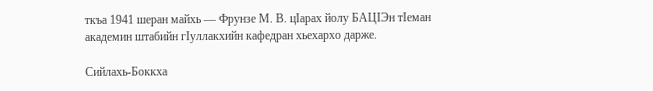ткъа 1941 шеран майхь — Фрунзе М. В. цӀарах йолу БАЦӀЭн тӀеман академин штабийн гӀуллакхийн кафедран хьехархо дарже.

Сийлахь-Боккха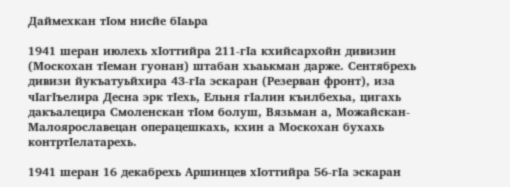Даймехкан тӀом нисйе бӀаьра

1941 шеран июлехь хӀоттийра 211-гӀа кхийсархойн дивизин (Москохан тӀеман гуонан) штабан хьаькман дарже. Сентябрехь дивизи йукъатуьйхира 43-гӀа эскаран (Резерван фронт), иза чӀагӀъелира Десна эрк тӀехь, Ельня гӀалин къилбехьа, цигахь дакъалецира Смоленскан тӀом болуш, Вязьман а, Можайскан-Малоярославецан операцешкахь, кхин а Москохан бухахь контртӀелатарехь.

1941 шеран 16 декабрехь Аршинцев хӀоттийра 56-гӀа эскаран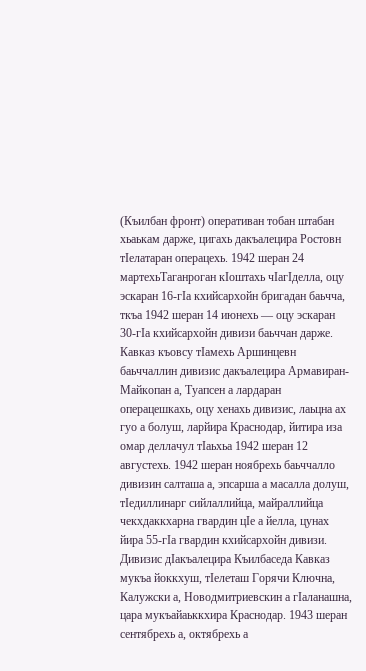(Къилбан фронт) оперативан тобан штабан хьаькам дарже, цигахь дакъалецира Ростовн тӀелатаран операцехь. 1942 шеран 24 мартехьТаганроган кӀоштахь чӀагӀделла, оцу эскаран 16-гӀа кхийсархойн бригадан баьчча, ткъа 1942 шеран 14 июнехь — оцу эскаран 30-гӀа кхийсархойн дивизи баьччан дарже. Кавказ къовсу тӀамехь Аршинцевн баьччаллин дивизис дакъалецира Армавиран-Майкопан а, Туапсен а лардаран операцешкахь, оцу хенахь дивизис, лаьцна ах гуо а болуш, ларйира Краснодар, йитира иза омар деллачул тӀаьхьа 1942 шеран 12 августехь. 1942 шеран ноябрехь баьччалло дивизин салташа а, эпсарша а масалла долуш, тӀедиллинарг сийлаллийца, майраллийца чекхдаккхарна гвардин цӀе а йелла, цунах йира 55-гӀа гвардин кхийсархойн дивизи. Дивизис дӀакъалецира Къилбаседа Кавказ мукъа йоккхуш, тӀелеташ Горячи Ключна, Калужски а, Новодмитриевскин а гӀаланашна, цара мукъайаьккхира Краснодар. 1943 шеран сентябрехь а, октябрехь а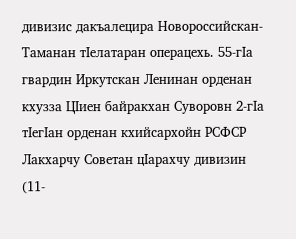дивизис дакъалецира Новороссийскан-Таманан тӀелатаран операцехь. 55-гӀа гвардин Иркутскан Ленинан орденан кхузза ЦӀиен байракхан Суворовн 2-гӀа тӀегӀан орденан кхийсархойн РСФСР Лакхарчу Советан цӀарахчу дивизин (11-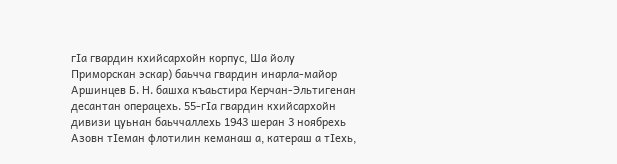гӀа гвардин кхийсархойн корпус, Ша йолу Приморскан эскар) баьчча гвардин инарла-майор Аршинцев Б. Н. башха къаьстира Керчан-Эльтигенан десантан операцехь. 55-гӀа гвардин кхийсархойн дивизи цуьнан баьччаллехь 1943 шеран 3 ноябрехь Азовн тӀеман флотилин кеманаш а, катераш а тӀехь,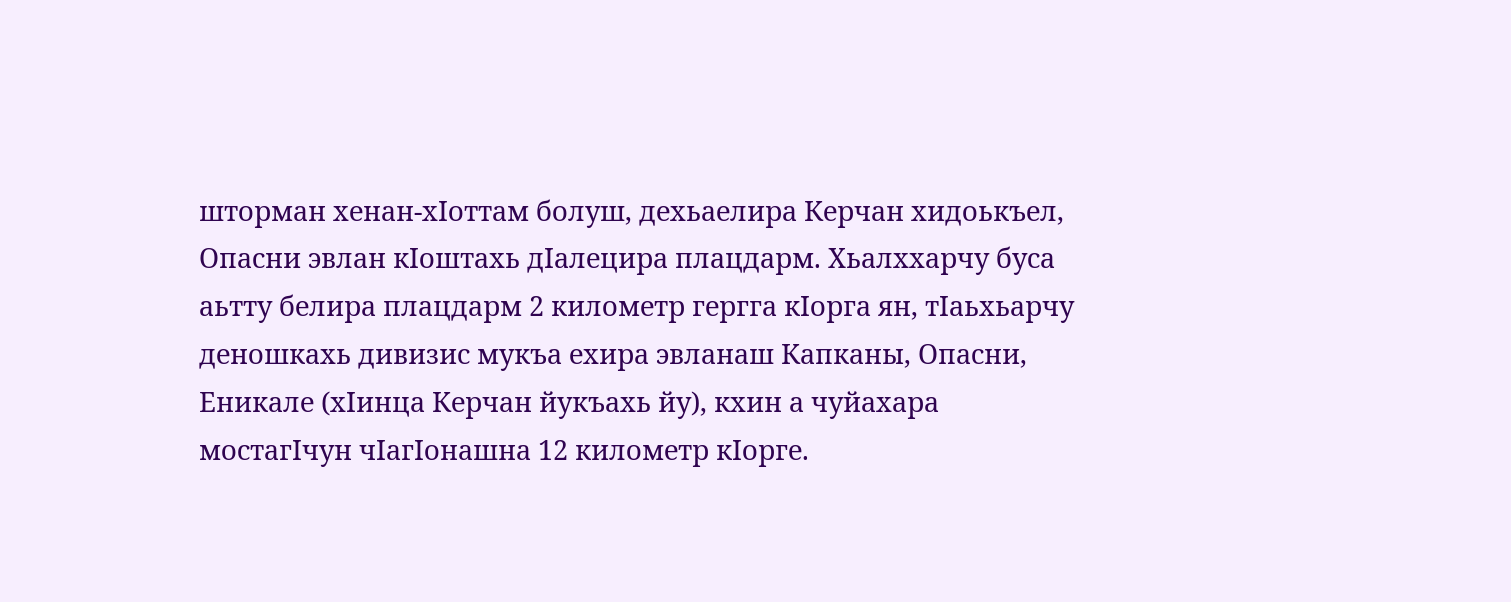шторман хенан-хӀоттам болуш, дехьаелира Керчан хидоькъел, Опасни эвлан кӀоштахь дӀалецира плацдарм. Хьалххарчу буса аьтту белира плацдарм 2 километр гергга кӀорга ян, тӀаьхьарчу деношкахь дивизис мукъа ехира эвланаш Капканы, Опасни, Еникале (хӀинца Керчан йукъахь йу), кхин а чуйахара мостагӀчун чӀагӀонашна 12 километр кӀорге.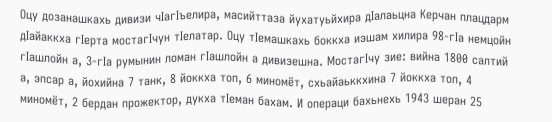Оцу дозанашкахь дивизи чӀагӀъелира, масийттаза йухатуьйхира дӀалаьцна Керчан плацдарм дӀайаккха гӀерта мостагӀчун тӀелатар. Оцу тӀемашкахь боккха иэшам хилира 98-гӀа немцойн гӀашлойн а, 3-гӀа румынин ломан гӀашлойн а дивизешна. МостагӀчу зие: вийна 1800 салтий а, эпсар а, йохийна 7 танк, 8 йоккха топ, 6 миномёт, схьайаьккхина 7 йоккха топ, 4 миномёт, 2 бердан прожектор, дукха тӀеман бахам. И операци бахьнехь 1943 шеран 25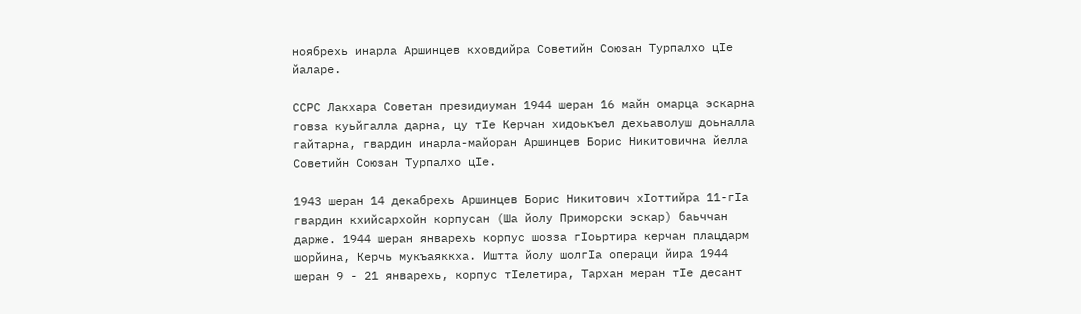ноябрехь инарла Аршинцев кховдийра Советийн Союзан Турпалхо цӀе йаларе.

ССРС Лакхара Советан президиуман 1944 шеран 16 майн омарца эскарна говза куьйгалла дарна, цу тӀе Керчан хидоькъел дехьаволуш доьналла гайтарна, гвардин инарла-майоран Аршинцев Борис Никитовична йелла Советийн Союзан Турпалхо цӀе.

1943 шеран 14 декабрехь Аршинцев Борис Никитович хӀоттийра 11-гӀа гвардин кхийсархойн корпусан (Ша йолу Приморски эскар) баьччан дарже. 1944 шеран январехь корпус шозза гӀоьртира керчан плацдарм шорйина, Керчь мукъаяккха. Иштта йолу шолгӀа операци йира 1944 шеран 9 - 21 январехь, корпус тӀелетира, Тархан меран тӀе десант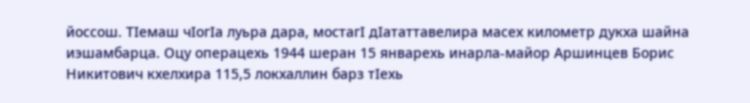йоссош. ТӀемаш чӀогӀа луьра дара, мостагӀ дӀататтавелира масех километр дукха шайна иэшамбарца. Оцу операцехь 1944 шеран 15 январехь инарла-майор Аршинцев Борис Никитович кхелхира 115,5 локхаллин барз тӀехь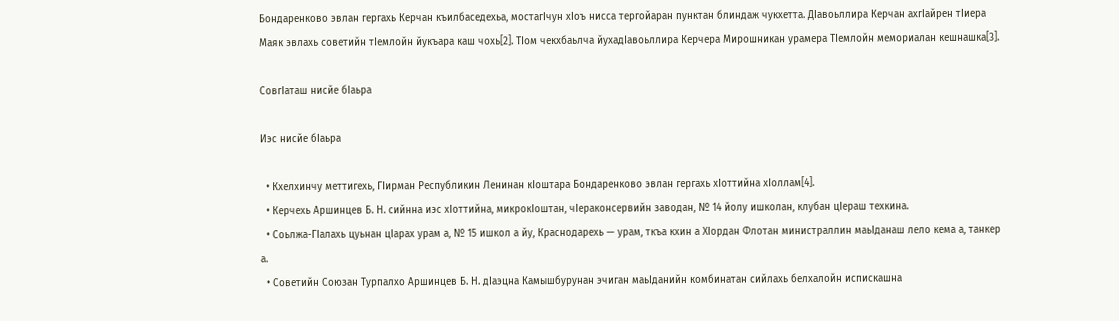Бондаренково эвлан гергахь Керчан къилбаседехьа, мостагӀчун хӀоъ нисса тергойаран пунктан блиндаж чукхетта. ДӀавоьллира Керчан ахгӀайрен тӀиера Маяк эвлахь советийн тӀемлойн йукъара каш чохь[2]. ТӀом чекхбаьлча йухадӀавоьллира Керчера Мирошникан урамера ТӀемлойн мемориалан кешнашка[3].

СовгӀаташ нисйе бӀаьра

Иэс нисйе бӀаьра

  • Кхелхинчу меттигехь, ГӀирман Республикин Ленинан кӀоштара Бондаренково эвлан гергахь хӀоттийна хӀоллам[4].
  • Керчехь Аршинцев Б. Н. сийнна иэс хӀоттийна, микрокӀоштан, чӀераконсервийн заводан, № 14 йолу ишколан, клубан цӀераш техкина.
  • Соьлжа-ГӀалахь цуьнан цӀарах урам а, № 15 ишкол а йу, Краснодарехь — урам, ткъа кхин а ХӀордан Флотан министраллин маьӀданаш лело кема а, танкер а.
  • Советийн Союзан Турпалхо Аршинцев Б. Н. дӀаэцна Камышбурунан эчиган маьӀданийн комбинатан сийлахь белхалойн испискашна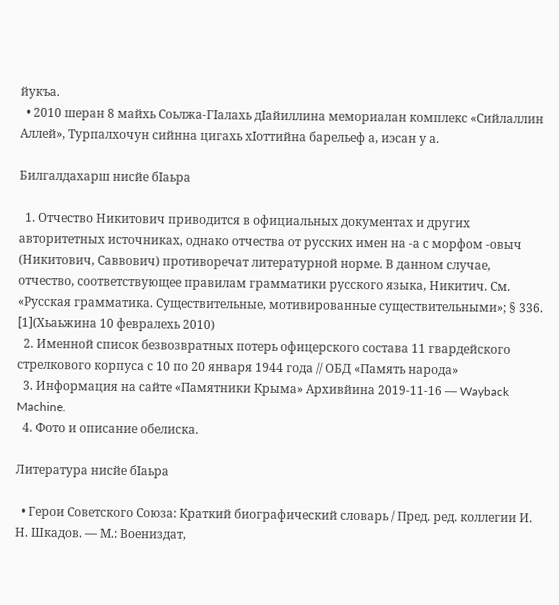йукъа.
  • 2010 шеран 8 майхь Соьлжа-ГӀалахь дӀайиллина мемориалан комплекс «Сийлаллин Аллей», Турпалхочун сийнна цигахь хӀоттийна барельеф а, иэсан у а.

Билгалдахарш нисйе бӀаьра

  1. Отчество Никитович приводится в официальных документах и других авторитетных источниках, однако отчества от русских имен на -а с морфом -овыч (Никитович, Саввович) противоречат литературной норме. В данном случае, отчество, соответствующее правилам грамматики русского языка, Никитич. См. «Русская грамматика. Существительные, мотивированные существительными»; § 336. [1](Хьаьжина 10 февралехь 2010)
  2. Именной список безвозвратных потерь офицерского состава 11 гвардейского стрелкового корпуса с 10 по 20 января 1944 года // ОБД «Память народа»
  3. Информация на сайте «Памятники Крыма» Архивйина 2019-11-16 — Wayback Machine.
  4. Фото и описание обелиска.

Литература нисйе бӀаьра

  • Герои Советского Союза: Краткий биографический словарь / Пред. ред. коллегии И. Н. Шкадов. — М.: Воениздат,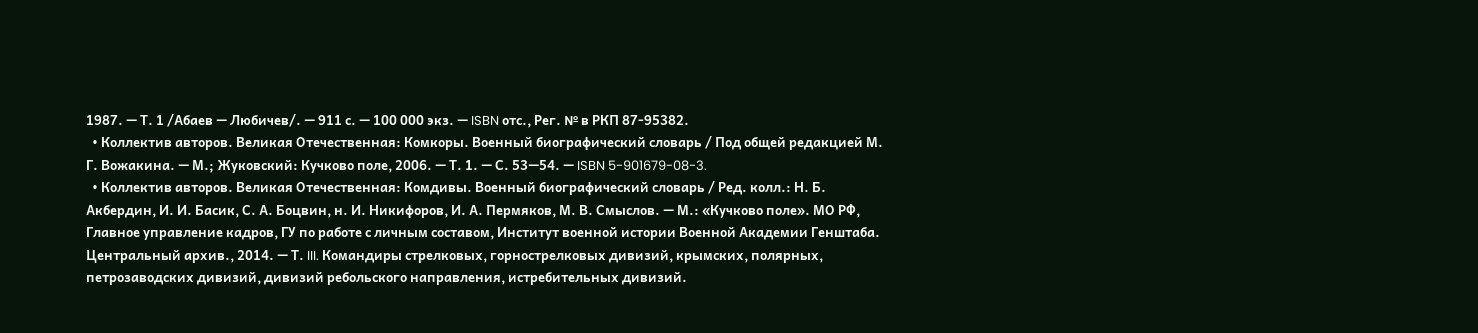1987. — Т. 1 /Абаев — Любичев/. — 911 с. — 100 000 экз. — ISBN отс., Рег. № в РКП 87-95382.
  • Коллектив авторов. Великая Отечественная: Комкоры. Военный биографический словарь / Под общей редакцией М. Г. Вожакина. — М.; Жуковский: Кучково поле, 2006. — Т. 1. — С. 53—54. — ISBN 5-901679-08-3.
  • Коллектив авторов. Великая Отечественная: Комдивы. Военный биографический словарь / Ред. колл.: Н. Б. Акбердин, И. И. Басик, С. А. Боцвин, н. И. Никифоров, И. А. Пермяков, М. В. Смыслов. — М.: «Кучково поле». МО РФ, Главное управление кадров, ГУ по работе с личным составом, Институт военной истории Военной Академии Генштаба. Центральный архив., 2014. — Т. III. Командиры стрелковых, горнострелковых дивизий, крымских, полярных, петрозаводских дивизий, дивизий ребольского направления, истребительных дивизий.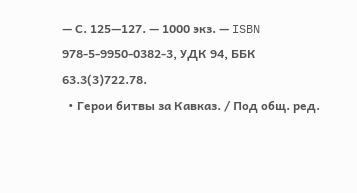— С. 125—127. — 1000 экз. — ISBN 978-5-9950-0382-3, УДК 94, ББК 63.3(3)722.78.
  • Герои битвы за Кавказ. / Под общ. ред.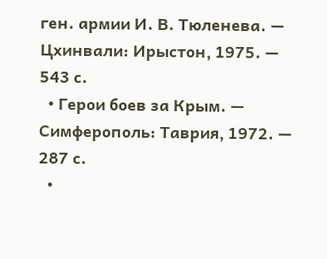ген. армии И. В. Тюленева. — Цхинвали: Ирыстон, 1975. — 543 с.
  • Герои боев за Крым. — Симферополь: Таврия, 1972. — 287 с.
  •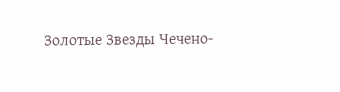Золотые Звезды Чечено-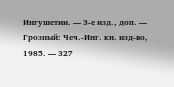Ингушетии. — 3-е изд., доп. — Грозный: Чеч.-Инг. кн. изд-во, 1985. — 327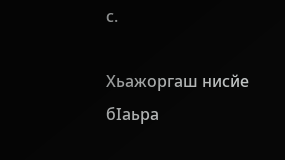с.

Хьажоргаш нисйе бӀаьра